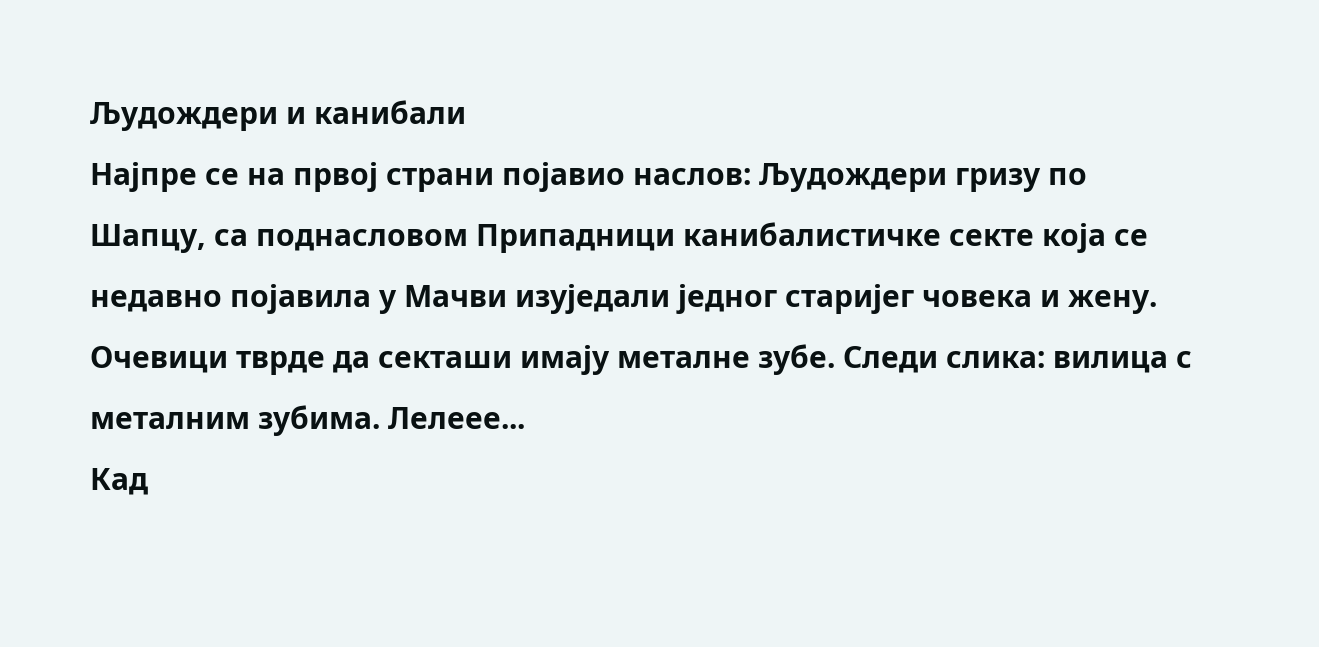Људождери и канибали
Најпре се на првој страни појавио наслов: Људождери гризу по Шапцу, са поднасловом Припадници канибалистичке секте која се недавно појавила у Мачви изуједали једног старијег човека и жену. Очевици тврде да секташи имају металне зубе. Следи слика: вилица с металним зубима. Лелеее...
Кад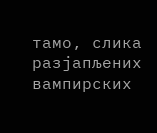тамо, слика разјапљених вампирских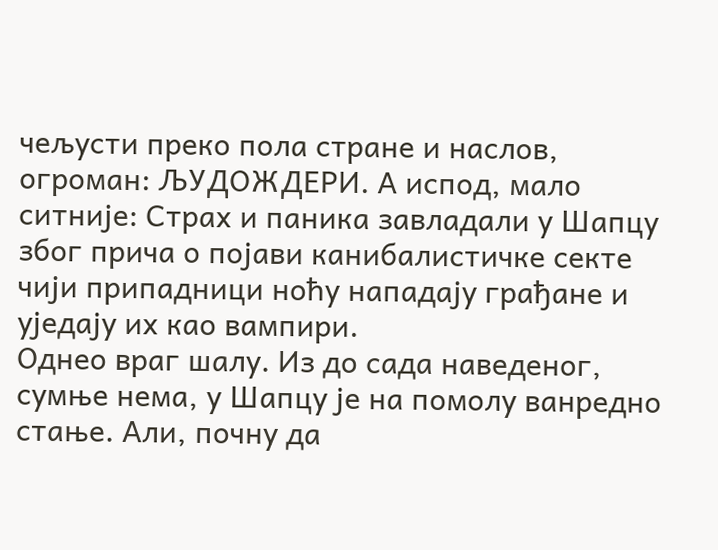чељусти преко пола стране и наслов, огроман: ЉУДОЖДЕРИ. А испод, мало ситније: Страх и паника завладали у Шапцу због прича о појави канибалистичке секте чији припадници ноћу нападају грађане и уједају их као вампири.
Однео враг шалу. Из до сада наведеног, сумње нема, у Шапцу је на помолу ванредно стање. Али, почну да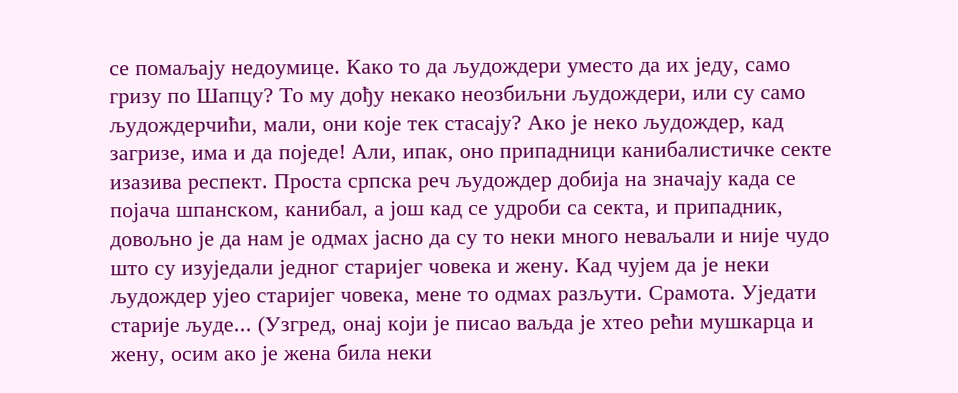се помаљају недоумице. Како то да људождери уместо да их једу, само гризу по Шапцу? То му дођу некако неозбиљни људождери, или су само људождерчићи, мали, они које тек стасају? Ако је неко људождер, кад загризе, има и да поједе! Али, ипак, оно припадници канибалистичке секте изазива респект. Проста српска реч људождер добија на значају када се појача шпанском, канибал, а још кад се удроби са секта, и припадник, довољно је да нам је одмах јасно да су то неки много неваљали и није чудо што су изуједали једног старијег човека и жену. Кад чујем да је неки људождер ујео старијег човека, мене то одмах разљути. Срамота. Уједати старије људе... (Узгред, онај који је писао ваљда је хтео рећи мушкарца и жену, осим ако је жена била неки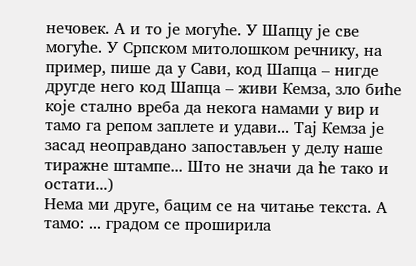нечовек. А и то је могуће. У Шапцу је све могуће. У Српскoм митолошком речнику, на пример, пише да у Сави, код Шапца – нигде другде него код Шапца – живи Кемза, зло биће које стално вреба да некога намами у вир и тамо га репом заплете и удави... Тај Кемза је засад неоправдано запостављен у делу наше тиражне штампе... Што не значи да ће тако и остати...)
Нема ми друге, бацим се на читање текста. А тамо: ... градом се проширила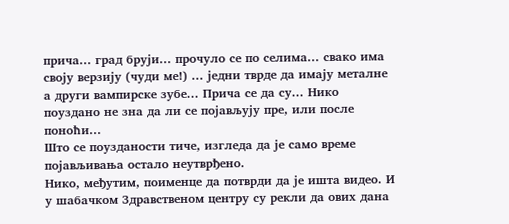прича... град бруји... прочуло се по селима... свако има своју верзију (чуди ме!) ... једни тврде да имају металне а други вампирске зубе... Прича се да су... Нико поуздано не зна да ли се појављују пре, или после поноћи...
Што се поузданости тиче, изгледа да је само време појављивања остало неутврђено.
Нико, међутим, поименце да потврди да је ишта видео. И у шабачком Здравственом центру су рекли да ових дана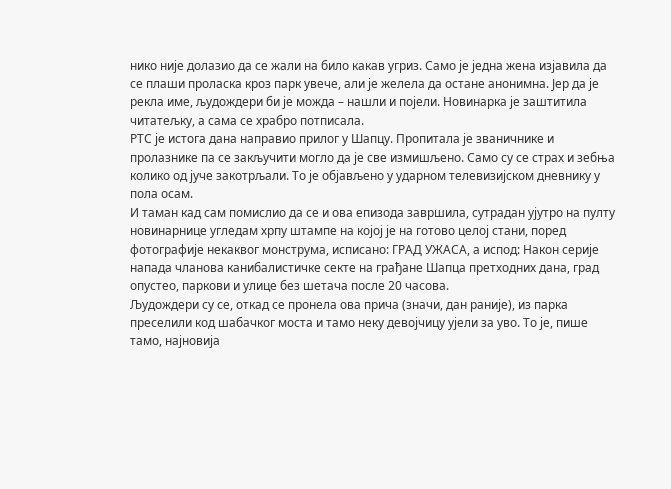нико није долазио да се жали на било какав угриз. Само је једна жена изјавила да се плаши проласка кроз парк увече, али је желела да остане анонимна. Јер да је рекла име, људождери би је можда – нашли и појели. Новинарка је заштитила читатељку, а сама се храбро потписала.
РТС је истога дана направио прилог у Шапцу. Пропитала је званичнике и пролазнике па се закључити могло да је све измишљено. Само су се страх и зебња колико од јуче закотрљали. То је објављено у ударном телевизијском дневнику у пола осам.
И таман кад сам помислио да се и ова епизода завршила, сутрадан ујутро на пулту новинарнице угледам хрпу штампе на којој је на готово целој стани, поред фотографије некаквог монструма, исписано: ГРАД УЖАСА, а испод: Након серије напада чланова канибалистичке секте на грађане Шапца претходних дана, град опустео, паркови и улице без шетача после 20 часова.
Људождери су се, откад се пронела ова прича (значи, дан раније), из парка преселили код шабачког моста и тамо неку девојчицу ујели за уво. То је, пише тамо, најновија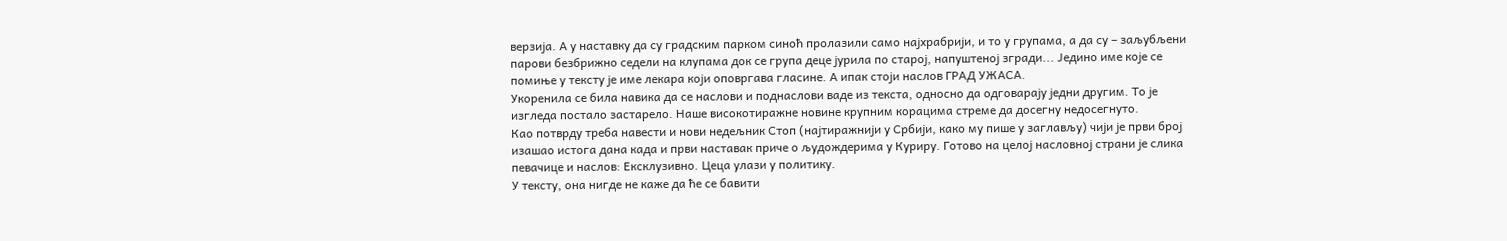верзија. А у наставку да су градским парком синоћ пролазили само најхрабрији, и то у групама, а да су – заљубљени парови безбрижно седели на клупама док се група деце јурила по старој, напуштеној згради... Једино име које се помиње у тексту је име лекара који оповргава гласине. А ипак стоји наслов ГРАД УЖАСА.
Укоренила се била навика да се наслови и поднаслови ваде из текста, односно да одговарају једни другим. То је изгледа постало застарело. Наше високотиражне новине крупним корацима стреме да досегну недосегнуто.
Као потврду треба навести и нови недељник Стоп (најтиражнији у Србији, како му пише у заглављу) чији је први број изашао истога дана када и први наставак приче о људождерима у Куриру. Готово на целој насловној страни је слика певачице и наслов: Ексклузивно. Цеца улази у политику.
У тексту, она нигде не каже да ће се бавити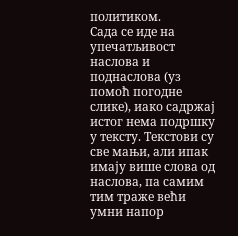политиком.
Сада се иде на упечатљивост наслова и поднаслова (уз помоћ погодне слике), иако садржај истог нема подршку у тексту. Текстови су све мањи, али ипак имају више слова од наслова, па самим тим траже већи умни напор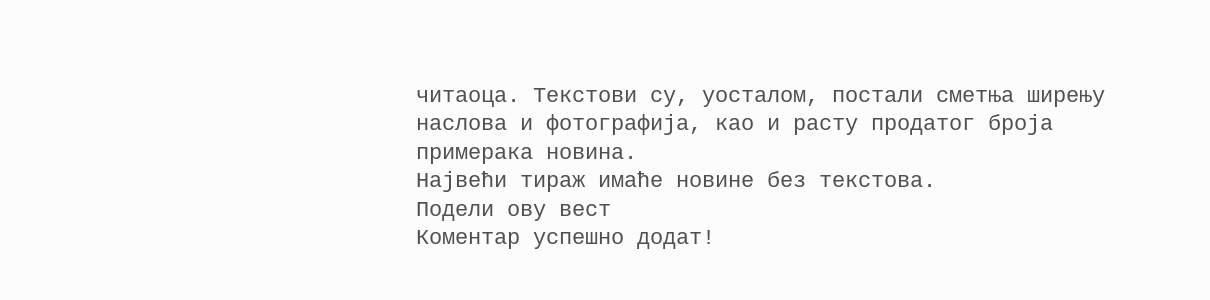читаоца. Текстови су, уосталом, постали сметња ширењу наслова и фотографија, као и расту продатог броја примерака новина.
Највећи тираж имаће новине без текстова.
Подели ову вест
Комeнтар успeшно додат!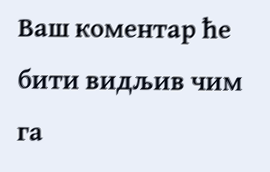Ваш комeнтар ћe бити видљив чим га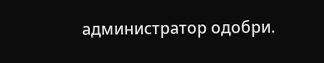администратор одобри.